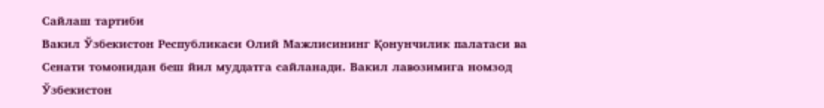Сайлаш тартиби
Вакил Ўзбекистон Республикаси Олий Мажлисининг Қонунчилик палатаси ва Сенати томонидан беш йил муддатга сайланади. Вакил лавозимига номзод Ўзбекистон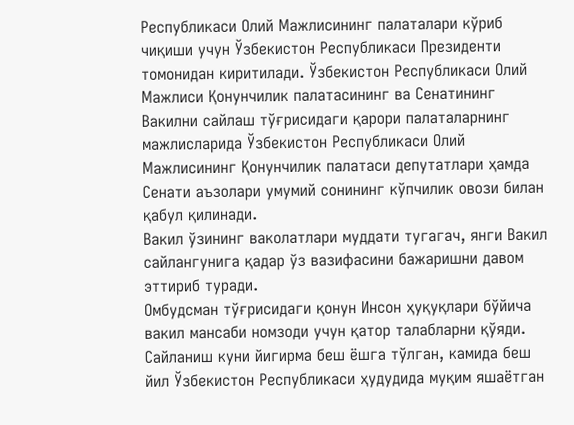Республикаси Олий Мажлисининг палаталари кўриб чиқиши учун Ўзбекистон Республикаси Президенти томонидан киритилади. Ўзбекистон Республикаси Олий Мажлиси Қонунчилик палатасининг ва Сенатининг Вакилни сайлаш тўғрисидаги қарори палаталарнинг мажлисларида Ўзбекистон Республикаси Олий Мажлисининг Қонунчилик палатаси депутатлари ҳамда Сенати аъзолари умумий сонининг кўпчилик овози билан қабул қилинади.
Вакил ўзининг ваколатлари муддати тугагач, янги Вакил сайлангунига қадар ўз вазифасини бажаришни давом эттириб туради.
Омбудсман тўғрисидаги қонун Инсон ҳуқуқлари бўйича вакил мансаби номзоди учун қатор талабларни қўяди. Сайланиш куни йигирма беш ёшга тўлган, камида беш йил Ўзбекистон Республикаси ҳудудида муқим яшаётган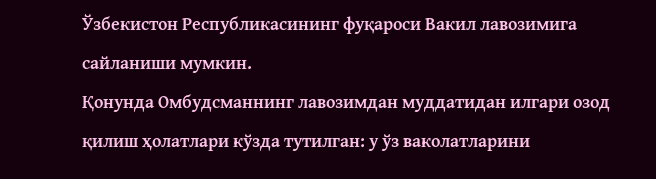Ўзбекистон Республикасининг фуқароси Вакил лавозимига сайланиши мумкин.
Қонунда Омбудсманнинг лавозимдан муддатидан илгари озод қилиш ҳолатлари кўзда тутилган: у ўз ваколатларини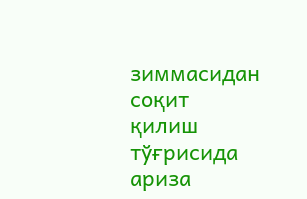зиммасидан соқит қилиш тўғрисида ариза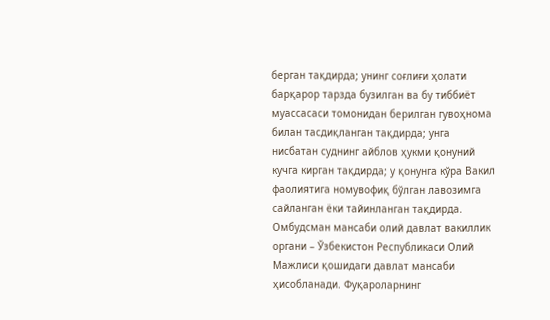берган тақдирда; унинг соғлиғи ҳолати барқарор тарзда бузилган ва бу тиббиёт муассасаси томонидан берилган гувоҳнома билан тасдиқланган тақдирда; унга нисбатан суднинг айблов ҳукми қонуний кучга кирган тақдирда; у қонунга кўра Вакил фаолиятига номувофиқ бўлган лавозимга сайланган ёки тайинланган тақдирда.
Омбудсман мансаби олий давлат вакиллик органи – Ўзбекистон Республикаси Олий Мажлиси қошидаги давлат мансаби ҳисобланади. Фуқароларнинг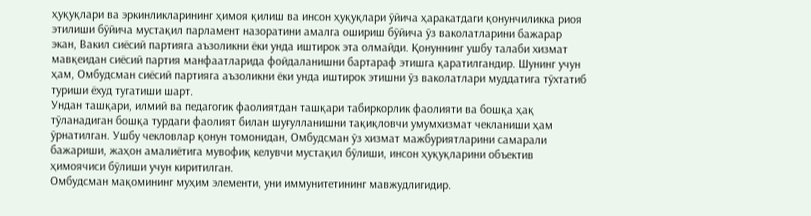ҳуқуқлари ва эркинликларининг ҳимоя қилиш ва инсон ҳуқуқлари ўйича ҳаракатдаги қонунчиликка риоя этилиши бўйича мустақил парламент назоратини амалга ошириш бўйича ўз ваколатларини бажарар экан, Вакил сиёсий партияга аъзоликни ёки унда иштирок эта олмайди. Қонуннинг ушбу талаби хизмат мавқеидан сиёсий партия манфаатларида фойдаланишни бартараф этишга қаратилгандир. Шунинг учун ҳам, Омбудсман сиёсий партияга аъзоликни ёки унда иштирок этишни ўз ваколатлари муддатига тўхтатиб туриши ёхуд тугатиши шарт.
Ундан ташқари, илмий ва педагогик фаолиятдан ташқари табиркорлик фаолияти ва бошқа ҳақ тўланадиган бошқа турдаги фаолият билан шуғулланишни тақиқловчи умумхизмат чекланиши ҳам ўрнатилган. Ушбу чекловлар қонун томонидан, Омбудсман ўз хизмат мажбуриятларини самарали бажариши, жаҳон амалиётига мувофиқ келувчи мустақил бўлиши, инсон ҳуқуқларини объектив ҳимоячиси бўлиши учун киритилган.
Омбудсман мақомининг муҳим элементи, уни иммунитетининг мавжудлигидир.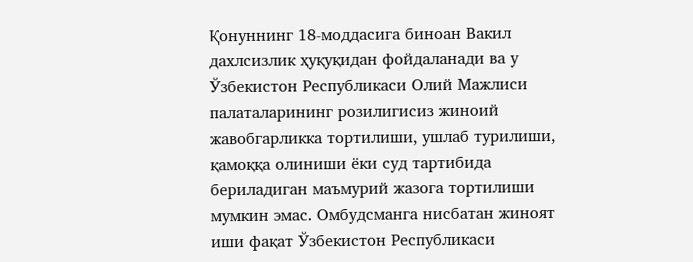Қонуннинг 18-моддасига биноан Вакил дахлсизлик ҳуқуқидан фойдаланади ва у Ўзбекистон Республикаси Олий Мажлиси палаталарининг розилигисиз жиноий жавобгарликка тортилиши, ушлаб турилиши, қамоққа олиниши ёки суд тартибида бериладиган маъмурий жазога тортилиши мумкин эмас. Омбудсманга нисбатан жиноят иши фақат Ўзбекистон Республикаси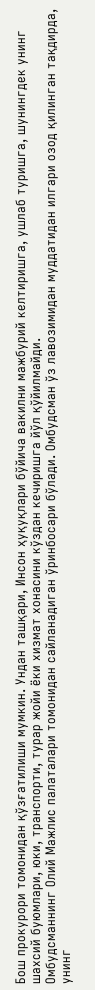Бош прокурори томонидан қўзғатилиши мумкин. Ундан ташқари, Инсон ҳуқуқлари бўйича вакилни мажбурий келтиришга, ушлаб туришга, шунингдек унинг шахсий буюмлари, юки, транспорти, турар жойи ёки хизмат хонасини кўздан кечиришга йўл қўйилмайди.
Омбудсманнинг Олий Мажлис палаталари томонидан сайланадиган ўринбосари бўлади. Омбудсман ўз лавозимидан муддатидан илгари озод қилинган тақдирда, унинг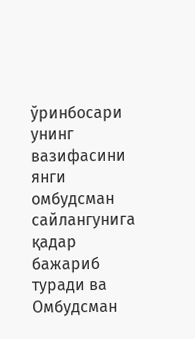ўринбосари унинг вазифасини янги омбудсман сайлангунига қадар бажариб туради ва Омбудсман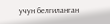учун белгиланган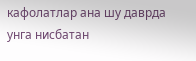кафолатлар ана шу даврда унга нисбатан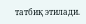татбиқ этилади.